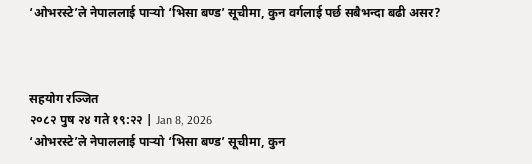‘ओभरस्टे’ले नेपाललाई पार्‍यो ‘भिसा बण्ड’ सूचीमा, कुन वर्गलाई पर्छ सबैभन्दा बढी असर?



सहयोग रञ्जित
२०८२ पुष २४ गते १९:२२ | Jan 8, 2026
‘ओभरस्टे’ले नेपाललाई पार्‍यो ‘भिसा बण्ड’ सूचीमा, कुन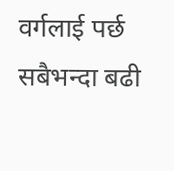वर्गलाई पर्छ सबैभन्दा बढी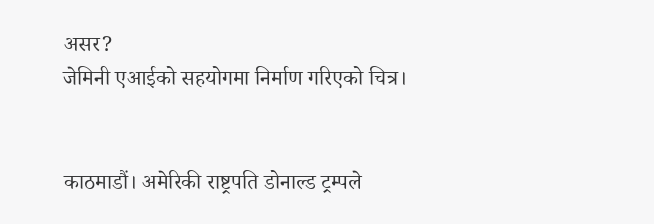असर?
जेमिनी एआईको सहयोगमा निर्माण गरिएको चित्र।


काठमाडौं। अमेरिकी राष्ट्रपति डोनाल्ड ट्रम्पले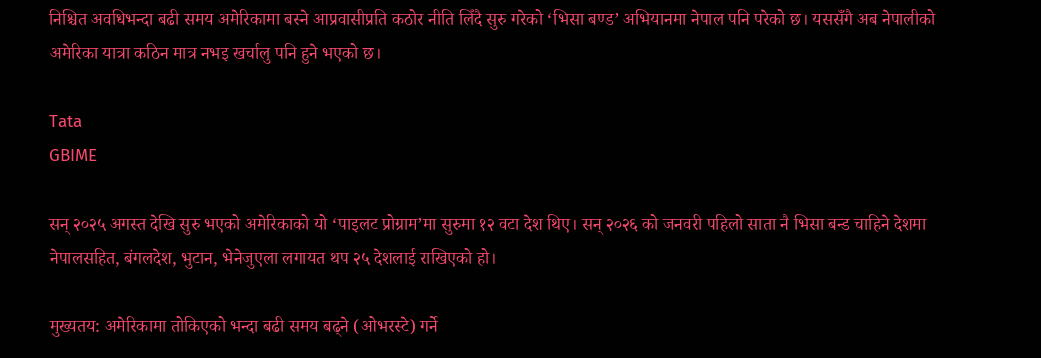निश्चित अवधिभन्दा बढी समय अमेरिकामा बस्ने आप्रवासीप्रति कठोर नीति लिँदै सुरु गरेको ‘भिसा बण्ड’ अभियानमा नेपाल पनि परेको छ। यससँगै अब नेपालीको अमेरिका यात्रा कठिन मात्र नभइ खर्चालु पनि हुने भएको छ।

Tata
GBIME

सन् २०२५ अगस्त देखि सुरु भएको अमेरिकाको यो ‘पाइलट प्रोग्राम’मा सुरुमा १२ वटा देश थिए। सन् २०२६ को जनवरी पहिलो साता नै भिसा बन्ड चाहिने देशमा नेपालसहित, बंगलदेश, भुटान, भेनेजुएला लगायत थप २५ देशलाई राखिएको हो।

मुख्यतय: अमेरिकामा तोकिएको भन्दा बढी समय बढ्ने (ओभरस्टे) गर्ने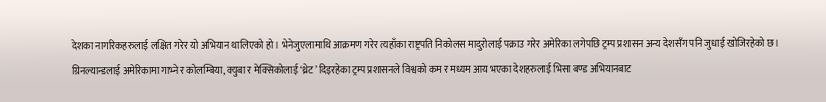देशका नागरिकहरुलाई लक्षित गरेर यो अभियान थालिएको हो। भेनेजुएलामाथि आक्रमण गरेर त्यहाँका राष्ट्रपति निकोलस मादुरोलाई पक्राउ गरेर अमेरिका लगेपछि ट्रम्प प्रशासन अन्य देशसँग पनि जुधाई खोजिरहेको छ। ग्रिनल्यान्डलाई अमेरिकामा गाभ्ने र कोलम्बिया, क्युबा र मेक्सिकोलाई ‘थ्रेट’ दिइरहेका ट्रम्प प्रशासनले विश्वको कम र मध्यम आय भएका देशहरुलाई भिसा बण्ड अभियानबाट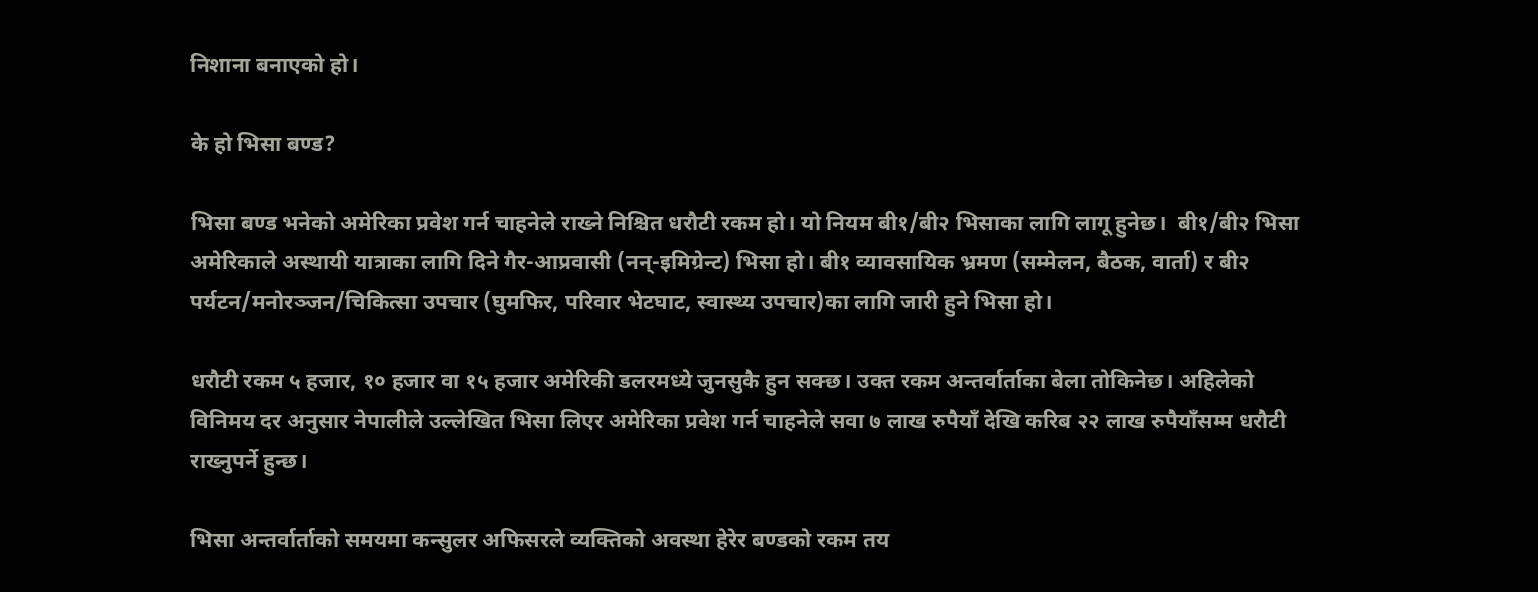निशाना बनाएको हो।

के हो भिसा बण्ड?

भिसा बण्ड भनेको अमेरिका प्रवेश गर्न चाहनेले राख्ने निश्चित धरौटी रकम हो। यो नियम बी१/बी२ भिसाका लागि लागू हुनेछ।  बी१/बी२ भिसा अमेरिकाले अस्थायी यात्राका लागि दिने गैर-आप्रवासी (नन्-इमिग्रेन्ट) भिसा हो। बी१ व्यावसायिक भ्रमण (सम्मेलन, बैठक, वार्ता) र बी२ पर्यटन/मनोरञ्जन/चिकित्सा उपचार (घुमफिर, परिवार भेटघाट, स्वास्थ्य उपचार)का लागि जारी हुने भिसा हो।

धरौटी रकम ५ हजार, १० हजार वा १५ हजार अमेरिकी डलरमध्ये जुनसुकै हुन सक्छ। उक्त रकम अन्तर्वार्ताका बेला तोकिनेछ। अहिलेको विनिमय दर अनुसार नेपालीले उल्लेखित भिसा लिएर अमेरिका प्रवेश गर्न चाहनेले सवा ७ लाख रुपैयाँ देखि करिब २२ लाख रुपैयाँसम्म धरौटी राख्नुपर्ने हुन्छ।

भिसा अन्तर्वार्ताको समयमा कन्सुलर अफिसरले व्यक्तिको अवस्था हेरेर बण्डको रकम तय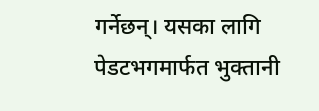गर्नेछन्। यसका लागि पेडटभगमार्फत भुक्तानी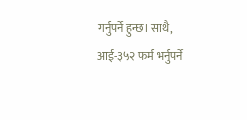गर्नुपर्ने हुन्छ। साथै, आई-३५२ फर्म भर्नुपर्ने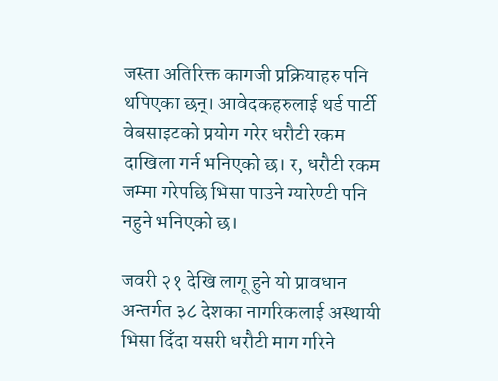जस्ता अतिरिक्त कागजी प्रक्रियाहरु पनि थपिएका छन्। आवेदकहरुलाई थर्ड पार्टी वेबसाइटको प्रयोग गरेर धरौटी रकम दाखिला गर्न भनिएको छ। र, धरौटी रकम जम्मा गरेपछि भिसा पाउने ग्यारेण्टी पनि नहुने भनिएको छ।

जवरी २१ देखि लागू हुने यो प्रावधान अन्तर्गत ३८ देशका नागरिकलाई अस्थायी भिसा दिँदा यसरी धरौटी माग गरिने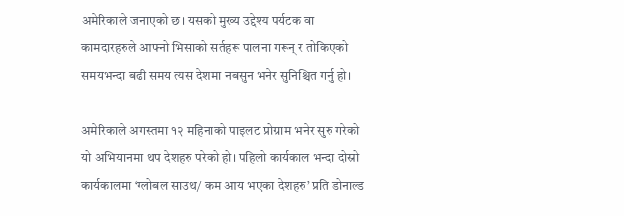अमेरिकाले जनाएको छ। यसको मुख्य उद्देश्य पर्यटक वा कामदारहरुले आफ्नो भिसाको सर्तहरू पालना गरून् र तोकिएको समयभन्दा बढी समय त्यस देशमा नबसुन भनेर सुनिश्चित गर्नु हो।

अमेरिकाले अगस्तमा १२ महिनाको पाइलट प्रोग्राम भनेर सुरु गरेको यो अभियानमा थप देशहरु परेको हो। पहिलो कार्यकाल भन्दा दोस्रो कार्यकालमा ‘ग्लोबल साउथ/ कम आय भएका देशहरु’ प्रति डोनाल्ड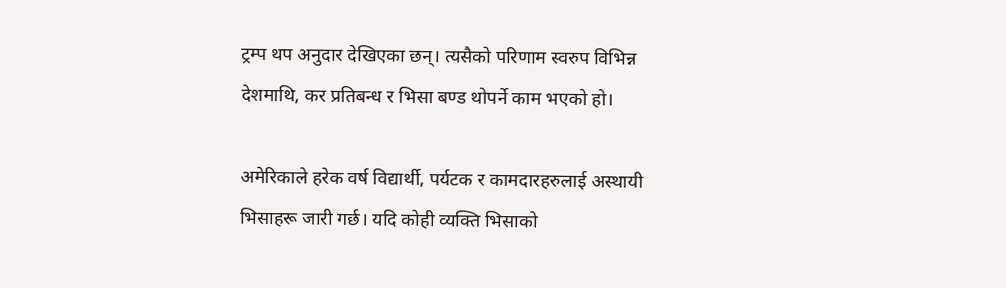ट्रम्प थप अनुदार देखिएका छन्। त्यसैको परिणाम स्वरुप विभिन्न देशमाथि, कर प्रतिबन्ध र भिसा बण्ड थोपर्ने काम भएको हो।

अमेरिकाले हरेक वर्ष विद्यार्थी, पर्यटक र कामदारहरुलाई अस्थायी भिसाहरू जारी गर्छ। यदि कोही व्यक्ति भिसाको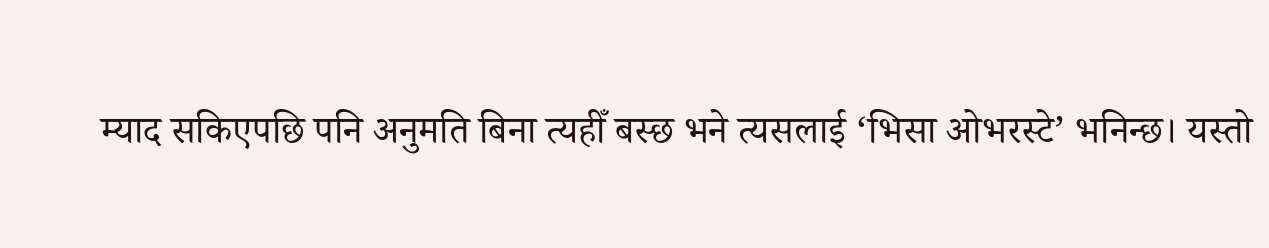म्याद सकिएपछि पनि अनुमति बिना त्यहीँ बस्छ भने त्यसलाई ‘भिसा ओभरस्टे’ भनिन्छ। यस्तो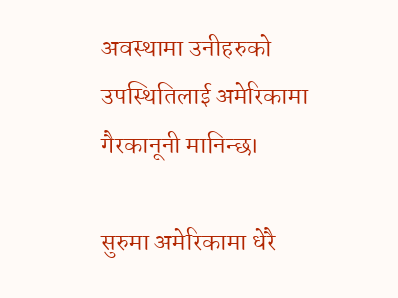अवस्थामा उनीहरुको उपस्थितिलाई अमेरिकामा गैरकानूनी मानिन्छ।

सुरुमा अमेरिकामा धेरै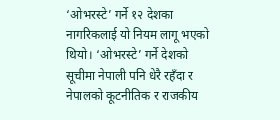‘ओभरस्टे’ गर्ने १२ देशका नागरिकलाई यो नियम लागू भएको थियो। ‘ओभरस्टे’ गर्ने देशको सूचीमा नेपाली पनि धेरै रहँदा र नेपालको कूटनीतिक र राजकीय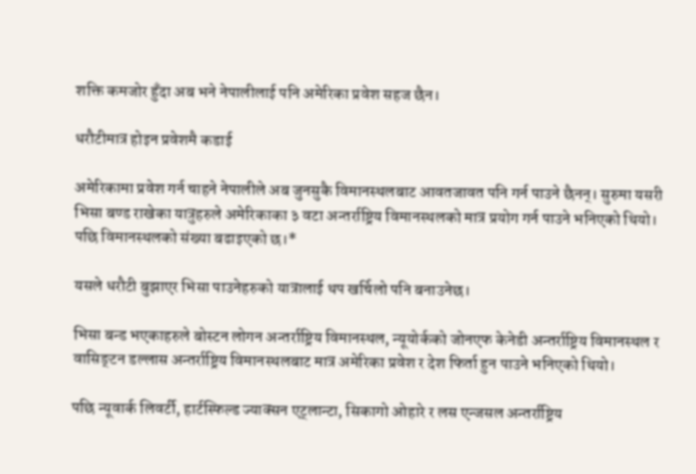शक्ति कमजोर हुँदा अब भने नेपालीलाई पनि अमेरिका प्रवेश सहज छैन।

धरौटीमात्र होइन प्रवेशमै कडाई

अमेरिकामा प्रवेश गर्न चाहने नेपालीले अब जुनसुकै विमानस्थलबाट आवतजावत पनि गर्न पाउने छैनन्। सुरुमा यसरी भिसा बण्ड राखेका यात्रुहरुले अमेरिकाका ३ वटा अन्तर्राष्ट्रिय विमानस्थलको मात्र प्रयोग गर्न पाउने भनिएको थियो। पछि विमानस्थलको संख्या बढाइएको छ।*

यसले धरौटी बुझाएर भिसा पाउनेहरुको यात्रालाई थप खर्चिलो पनि बनाउनेछ।

भिसा बन्ड भएकाहरुले बोस्टन लोगन अन्तर्राष्ट्रिय विमानस्थल, न्यूयोर्कको जोनएफ केनेडी अन्तर्राष्ट्रिय विमानस्थल र वासिङ्टन डल्लास अन्तर्राष्ट्रिय विमानस्थलबाट मात्र अमेरिका प्रवेश र देश फिर्ता हुन पाउने भनिएको थियो।

पछि न्यूवार्क लिवर्टी, हार्टस्फिल्ड ज्याक्सन एट्लान्टा, सिकागो ओहारे र लस एन्जसल अन्तर्राष्ट्रिय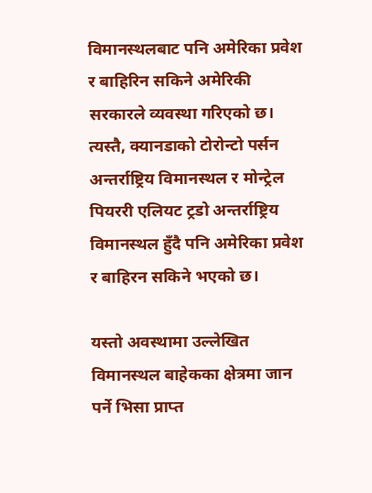विमानस्थलबाट पनि अमेरिका प्रवेश र बाहिरिन सकिने अमेरिकी सरकारले व्यवस्था गरिएको छ। त्यस्तै, क्यानडाको टोरोन्टो पर्सन अन्तर्राष्ट्रिय विमानस्थल र मोन्ट्रेल पियररी एलियट ट्रडो अन्तर्राष्ट्रिय विमानस्थल हुँदै पनि अमेरिका प्रवेश र बाहिरन सकिने भएको छ।

यस्तो अवस्थामा उल्लेखित विमानस्थल बाहेकका क्षेत्रमा जान पर्ने भिसा प्राप्त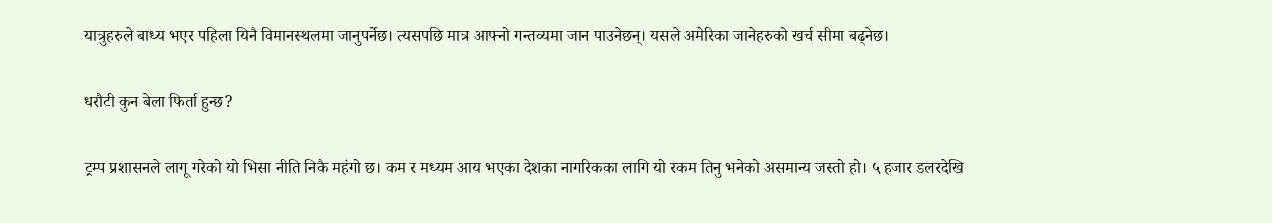यात्रुहरुले बाध्य भएर पहिला यिनै विमानस्थलमा जानुपर्नेछ। त्यसपछि मात्र आफ्नो गन्तव्यमा जान पाउनेछन्। यसले अमेरिका जानेहरुको खर्च सीमा बढ्नेछ।

धरौटी कुन बेला फिर्ता हुन्छ?

ट्रम्प प्रशासनले लागू गरेको यो भिसा नीति निकै महंगो छ। कम र मध्यम आय भएका देशका नागरिकका लागि यो रकम तिनु भनेको असमान्य जस्तो हो। ५ हजार डलरदेखि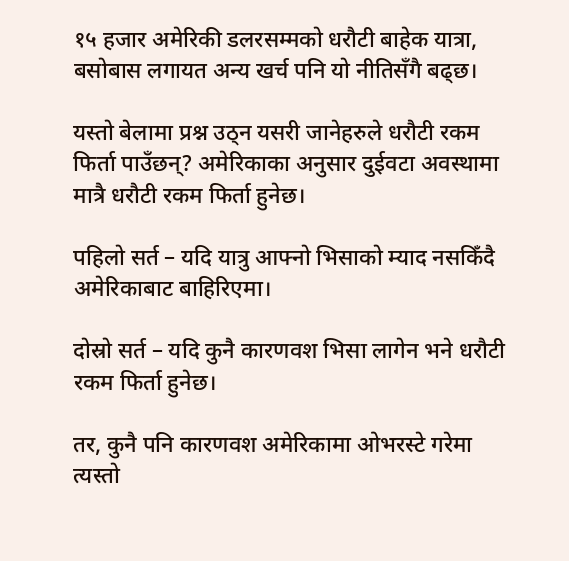१५ हजार अमेरिकी डलरसम्मको धरौटी बाहेक यात्रा, बसोबास लगायत अन्य खर्च पनि यो नीतिसँगै बढ्छ।

यस्तो बेलामा प्रश्न उठ्न यसरी जानेहरुले धरौटी रकम फिर्ता पाउँछन्? अमेरिकाका अनुसार दुईवटा अवस्थामा मात्रै धरौटी रकम फिर्ता हुनेछ।

पहिलो सर्त – यदि यात्रु आफ्नो भिसाको म्याद नसकिँदै अमेरिकाबाट बाहिरिएमा।

दोस्रो सर्त – यदि कुनै कारणवश भिसा लागेन भने धरौटी रकम फिर्ता हुनेछ।

तर, कुनै पनि कारणवश अमेरिकामा ओभरस्टे गरेमा त्यस्तो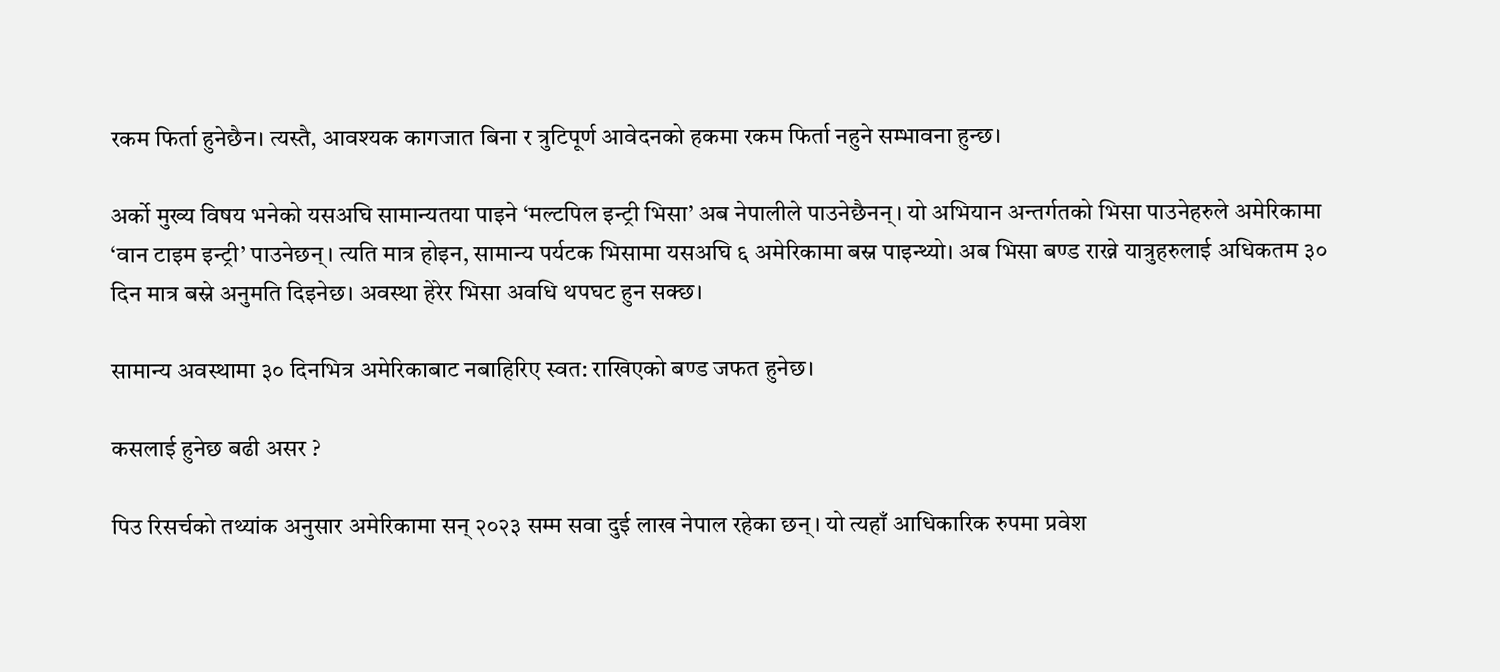रकम फिर्ता हुनेछैन। त्यस्तै, आवश्यक कागजात बिना र त्रुटिपूर्ण आवेदनको हकमा रकम फिर्ता नहुने सम्भावना हुन्छ।

अर्को मुख्य विषय भनेको यसअघि सामान्यतया पाइने ‘मल्टपिल इन्ट्री भिसा’ अब नेपालीले पाउनेछैनन्। यो अभियान अन्तर्गतको भिसा पाउनेहरुले अमेरिकामा ‘वान टाइम इन्ट्री’ पाउनेछन्। त्यति मात्र होइन, सामान्य पर्यटक भिसामा यसअघि ६ अमेरिकामा बस्न पाइन्थ्यो। अब भिसा बण्ड राख्ने यात्रुहरुलाई अधिकतम ३० दिन मात्र बस्ने अनुमति दिइनेछ। अवस्था हेरेर भिसा अवधि थपघट हुन सक्छ।

सामान्य अवस्थामा ३० दिनभित्र अमेरिकाबाट नबाहिरिए स्वत: राखिएको बण्ड जफत हुनेछ।

कसलाई हुनेछ बढी असर ?

पिउ रिसर्चको तथ्यांक अनुसार अमेरिकामा सन् २०२३ सम्म सवा दुई लाख नेपाल रहेका छन्। यो त्यहाँ आधिकारिक रुपमा प्रवेश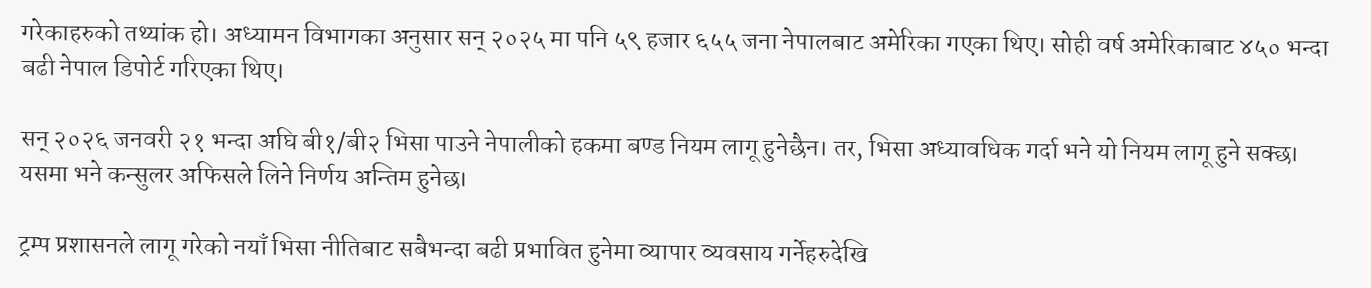गरेकाहरुको तथ्यांक हो। अध्यामन विभागका अनुसार सन् २०२५ मा पनि ५९ हजार ६५५ जना नेपालबाट अमेरिका गएका थिए। सोही वर्ष अमेरिकाबाट ४५० भन्दा बढी नेपाल डिपोर्ट गरिएका थिए।

सन् २०२६ जनवरी २१ भन्दा अघि बी१/बी२ भिसा पाउने नेपालीको हकमा बण्ड नियम लागू हुनेछैन। तर, भिसा अध्यावधिक गर्दा भने यो नियम लागू हुने सक्छ। यसमा भने कन्सुलर अफिसले लिने निर्णय अन्तिम हुनेछ।

ट्रम्प प्रशासनले लागू गरेको नयाँ भिसा नीतिबाट सबैभन्दा बढी प्रभावित हुनेमा व्यापार व्यवसाय गर्नेहरुदेखि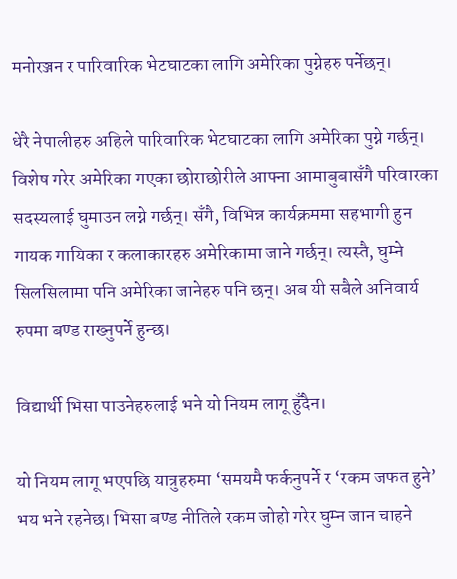मनोरञ्जन र पारिवारिक भेटघाटका लागि अमेरिका पुग्नेहरु पर्नेछन्।

धेरै नेपालीहरु अहिले पारिवारिक भेटघाटका लागि अमेरिका पुग्ने गर्छन्। विशेष गरेर अमेरिका गएका छोराछोरीले आफ्ना आमाबुबासँगै परिवारका सदस्यलाई घुमाउन लग्ने गर्छन्। सँगै, विभिन्न कार्यक्रममा सहभागी हुन गायक गायिका र कलाकारहरु अमेरिकामा जाने गर्छन्। त्यस्तै, घुम्ने सिलसिलामा पनि अमेरिका जानेहरु पनि छन्। अब यी सबैले अनिवार्य रुपमा बण्ड राख्नुपर्ने हुन्छ।

विद्यार्थी भिसा पाउनेहरुलाई भने यो नियम लागू हुँदैन।

यो नियम लागू भएपछि यात्रुहरुमा ‘समयमै फर्कनुपर्ने र ‘रकम जफत हुने’ भय भने रहनेछ। भिसा बण्ड नीतिले रकम जोहो गरेर घुम्न जान चाहने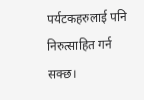पर्यटकहरुलाई पनि निरुत्साहित गर्न सक्छ।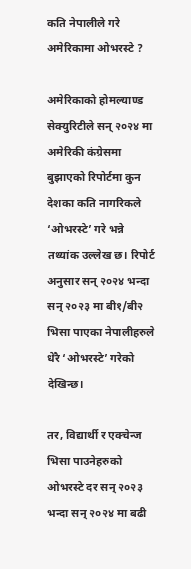कति नेपालीले गरे अमेरिकामा ओभरस्टे ?

अमेरिकाको होमल्याण्ड सेक्युरिटीले सन् २०२४ मा अमेरिकी कंग्रेसमा बुझाएको रिपोर्टमा कुन देशका कति नागरिकले ‘ओभरस्टे’ गरे भन्ने तथ्यांक उल्लेख छ। रिपोर्ट अनुसार सन् २०२४ भन्दा सन् २०२३ मा बी१/बी२ भिसा पाएका नेपालीहरुले धेरै ‘ओभरस्टे’ गरेको देखिन्छ।

तर, विद्यार्थी र एक्चेन्ज भिसा पाउनेहरुको ओभरस्टे दर सन् २०२३ भन्दा सन् २०२४ मा बढी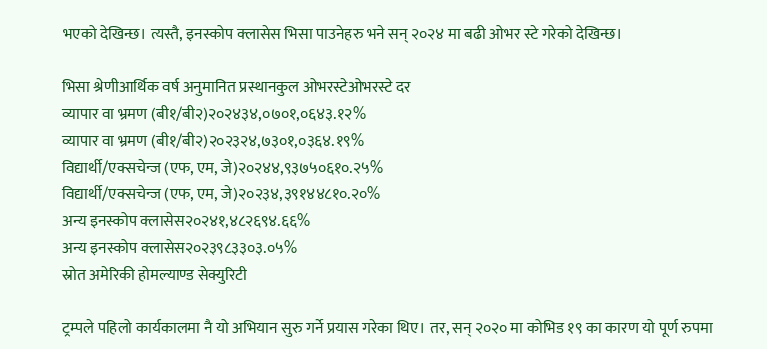भएको देखिन्छ। त्यस्तै, इनस्कोप क्लासेस भिसा पाउनेहरु भने सन् २०२४ मा बढी ओभर स्टे गरेको देखिन्छ।

भिसा श्रेणीआर्थिक वर्ष अनुमानित प्रस्थानकुल ओभरस्टेओभरस्टे दर
व्यापार वा भ्रमण (बी१/बी२)२०२४३४,०७०१,०६४३.१२%
व्यापार वा भ्रमण (बी१/बी२)२०२३२४,७३०१,०३६४.१९%
विद्यार्थी/एक्सचेन्ज (एफ, एम, जे)२०२४४,९३७५०६१०.२५%
विद्यार्थी/एक्सचेन्ज (एफ, एम, जे)२०२३४,३९१४४८१०.२०%
अन्य इनस्कोप क्लासेस२०२४१,४८२६९४.६६%
अन्य इनस्कोप क्लासेस२०२३९८३३०३.०५%
स्रोत अमेरिकी होमल्याण्ड सेक्युरिटी

ट्रम्पले पहिलो कार्यकालमा नै यो अभियान सुरु गर्ने प्रयास गरेका थिए। तर, सन् २०२० मा कोभिड १९ का कारण यो पूर्ण रुपमा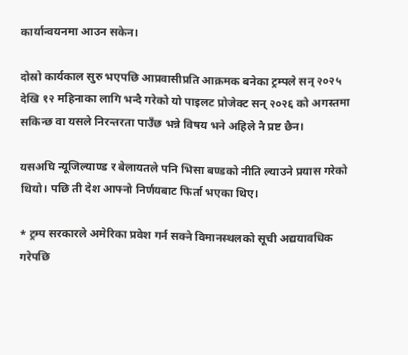कार्यान्वयनमा आउन सकेन।

दोस्रो कार्यकाल सुरु भएपछि आप्रवासीप्रति आक्रमक बनेका ट्रम्पले सन् २०२५ देखि १२ महिनाका लागि भन्दै गरेको यो पाइलट प्रोजेक्ट सन् २०२६ को अगस्तमा सकिन्छ वा यसले निरन्तरता पाउँछ भन्ने विषय भने अहिले नै प्रष्ट छैन।

यसअघि न्यूजिल्याण्ड र बेलायतले पनि भिसा बण्डको नीति ल्याउने प्रयास गरेको थियो। पछि ती देश आफ्नो निर्णयबाट फिर्ता भएका थिए।

* ट्रम्प सरकारले अमेरिका प्रवेश गर्न सक्ने विमानस्थलको सूची अद्ययावधिक गरेपछि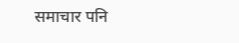समाचार पनि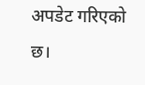अपडेट गरिएको छ।